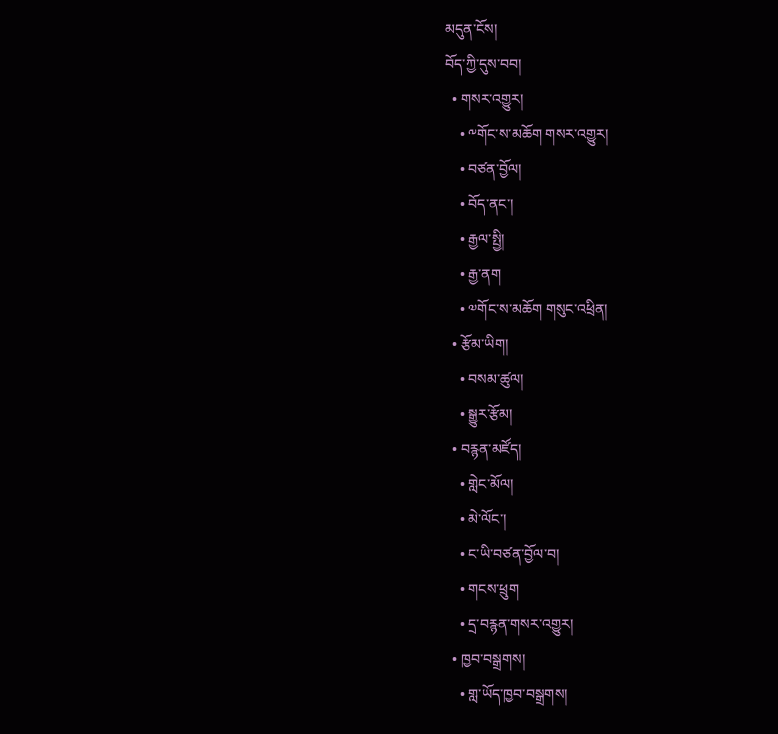མདུན་ངོས།
བོད་ཀྱི་དུས་བབ།
  • གསར་འགྱུར།
    • ༸གོང་ས་མཆོག གསར་འགྱུར།
    • བཙན་བྱོལ།
    • བོད་ནང་།
    • རྒྱལ་སྤྱི།
    • རྒྱ་ནག
    • ༧གོང་ས་མཆོག གསུང་འཕྲིན།
  • རྩོམ་ཡིག།
    • བསམ་ཚུལ།
    • སྒྱུར་རྩོམ།
  • བརྙན་མཛོད།
    • གླེང་མོལ།
    • མེ་ལོང་།
    • ང་ཡི་བཙན་བྱོལ་བ།
    • གངས་ཕྲུག
    • དྲ་བརྙན་གསར་འགྱུར།
  • ཁྱབ་བསྒྲགས།
    • གླ་ཡོད་ཁྱབ་བསྒྲགས།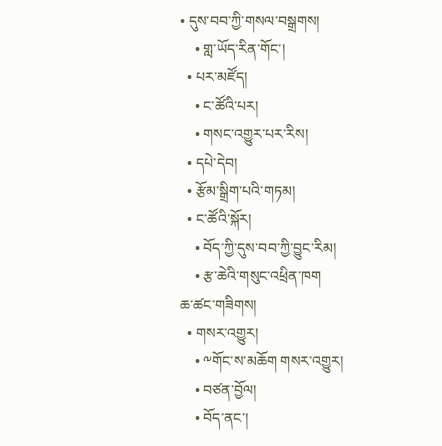• དུས་བབ་ཀྱི་གསལ་བསྒྲགས།
    • གླ་ཡོད་རིན་གོང་།
  • པར་མཛོད།
    • ང་ཚོའི་པར།
    • གསང་འགྱུར་པར་རིས།
  • དཔེ་དེབ།
  • རྩོམ་སྒྲིག་པའི་གཏམ།
  • ང་ཚོའི་སྐོར།
    • བོད་ཀྱི་དུས་བབ་ཀྱི་བྱུང་རིམ།
    • རྩ་ཆེའི་གསུང་འཕྲིན་ཁག
ཆ་ཚང་གཟིགས།
  • གསར་འགྱུར།
    • ༸གོང་ས་མཆོག གསར་འགྱུར།
    • བཙན་བྱོལ།
    • བོད་ནང་།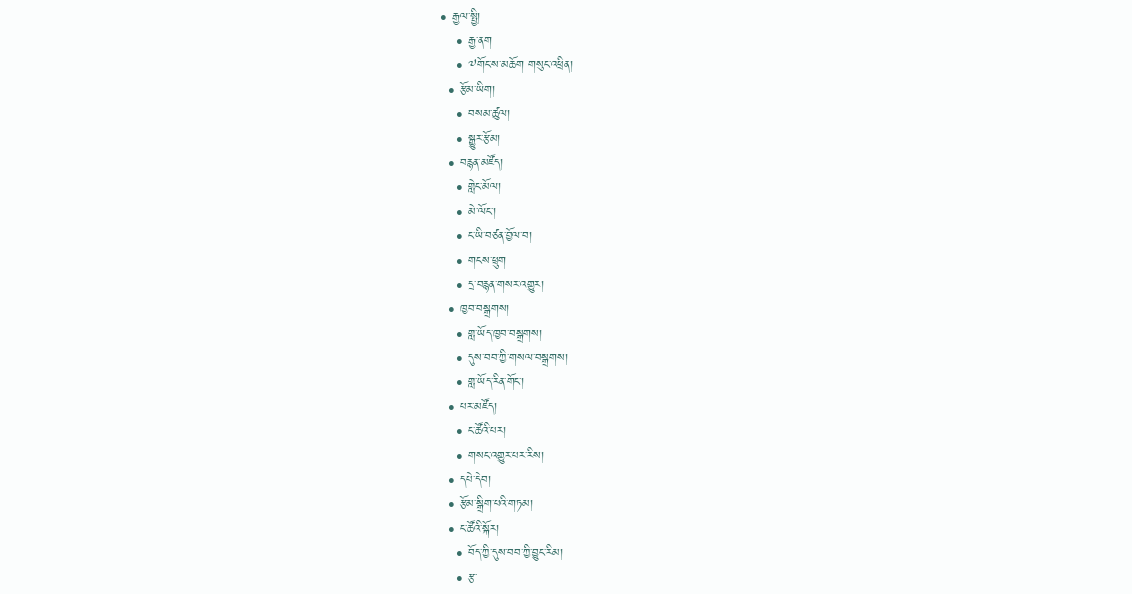• རྒྱལ་སྤྱི།
    • རྒྱ་ནག
    • ༧གོང་ས་མཆོག གསུང་འཕྲིན།
  • རྩོམ་ཡིག།
    • བསམ་ཚུལ།
    • སྒྱུར་རྩོམ།
  • བརྙན་མཛོད།
    • གླེང་མོལ།
    • མེ་ལོང་།
    • ང་ཡི་བཙན་བྱོལ་བ།
    • གངས་ཕྲུག
    • དྲ་བརྙན་གསར་འགྱུར།
  • ཁྱབ་བསྒྲགས།
    • གླ་ཡོད་ཁྱབ་བསྒྲགས།
    • དུས་བབ་ཀྱི་གསལ་བསྒྲགས།
    • གླ་ཡོད་རིན་གོང་།
  • པར་མཛོད།
    • ང་ཚོའི་པར།
    • གསང་འགྱུར་པར་རིས།
  • དཔེ་དེབ།
  • རྩོམ་སྒྲིག་པའི་གཏམ།
  • ང་ཚོའི་སྐོར།
    • བོད་ཀྱི་དུས་བབ་ཀྱི་བྱུང་རིམ།
    • རྩ་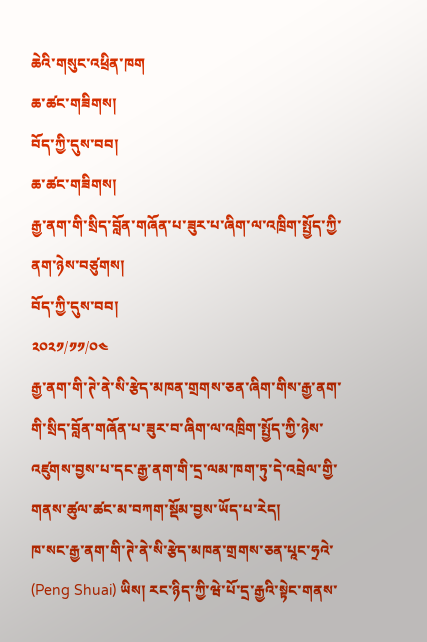ཆེའི་གསུང་འཕྲིན་ཁག
ཆ་ཚང་གཟིགས།
བོད་ཀྱི་དུས་བབ།
ཆ་ཚང་གཟིགས།
རྒྱ་ནག་གི་སྲིད་བློན་གཞོན་པ་ཟུར་པ་ཞིག་ལ་འཁྲིག་སྤྱོད་ཀྱི་ནག་ཉེས་བཙུགས།
བོད་ཀྱི་དུས་བབ།
༢༠༢༡/༡༡/༠༤
རྒྱ་ནག་གི་ཊེ་ནེ་སི་རྩེད་མཁན་གྲགས་ཅན་ཞིག་གིས་རྒྱ་ནག་གི་སྲིད་བློན་གཞོན་པ་ཟུར་བ་ཞིག་ལ་འཁྲིག་སྤྱོད་ཀྱི་ཉེས་འཛུགས་བྱས་པ་དང་རྒྱ་ནག་གི་དྲ་ལམ་ཁག་ཏུ་དེ་འབྲེལ་གྱི་གནས་ཚུལ་ཚང་མ་བཀག་སྡོམ་བྱས་ཡོད་པ་རེད།
ཁ་སང་རྒྱ་ནག་གི་ཊེ་ནེ་སི་རྩེད་མཁན་གྲགས་ཅན་པཱང་ཧྲའེ་ (Peng Shuai) ཡིས། རང་ཉིད་ཀྱི་ཝེ་པོ་དྲ་རྒྱའི་སྟེང་གནས་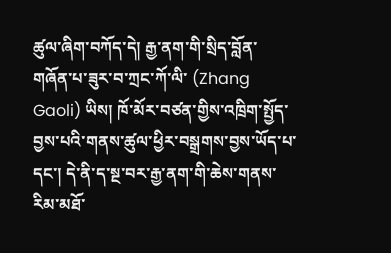ཚུལ་ཞིག་བཀོད་དེ། རྒྱ་ནག་གི་སྲིད་བློན་གཞོན་པ་ཟུར་བ་ཀྲང་ཀོ་ལི་ (Zhang Gaoli) ཡིས། ཁོ་མོར་བཙན་གྱིས་འཁྲིག་སྤྱོད་བྱས་པའི་གནས་ཚུལ་ཕྱིར་བསྒྲགས་བྱས་ཡོད་པ་དང་། དེ་ནི་ད་སྔ་བར་རྒྱ་ནག་གི་ཆེས་གནས་རིམ་མཐོ་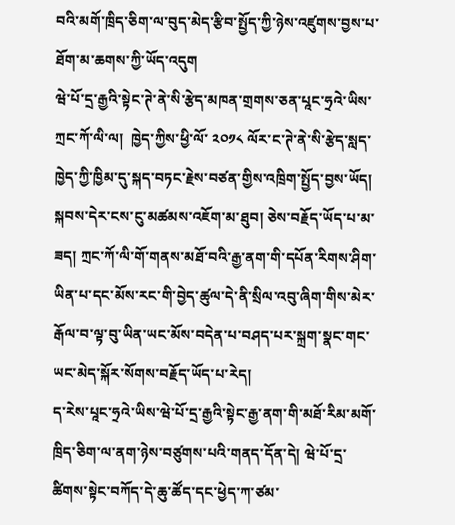བའི་མགོ་ཁྲིད་ཅིག་ལ་བུད་མེད་རྩིབ་སྤྱོད་ཀྱི་ཉེས་འཛུགས་བྱས་པ་ཐོག་མ་ཆགས་ཀྱི་ཡོད་འདུག
ཝེ་པོ་དྲ་རྒྱའི་སྟེང་ཊེ་ནེ་སི་རྩེད་མཁན་གྲགས་ཅན་པཱང་ཧྲའེ་ཡིས་ཀྲང་ཀོ་ལི་ལ།  ཁྱེད་ཀྱིས་ཕྱི་ལོ་ ༢༠༡༨ ལོར་ང་ཊེ་ནེ་སི་རྩེད་སླད་ཁྱེད་ཀྱི་ཁྱིམ་དུ་སྐད་བཏང་རྗེས་བཙན་གྱིས་འཁྲིག་སྤྱོད་བྱས་ཡོད། སྐབས་དེར་ངས་ངུ་མཚམས་འཇོག་མ་ཐུབ། ཅེས་བརྗོད་ཡོད་པ་མ་ཟད། ཀྲང་ཀོ་ལི་གོ་གནས་མཐོ་བའི་རྒྱ་ནག་གི་དཔོན་རིགས་ཤིག་ཡིན་པ་དང་མོས་རང་གི་བྱེད་ཚུལ་དེ་ནི་སྲིལ་འབུ་ཞིག་གིས་མེར་རྒོལ་བ་ལྟ་བུ་ཡིན་ཡང་མོས་བདེན་པ་བཤད་པར་སྐྲག་སྣང་གང་ཡང་མེད་སྐོར་སོགས་བརྗོད་ཡོད་པ་རེད།
ད་རེས་པཱང་ཧྲའེ་ཡིས་ཝེ་པོ་དྲ་རྒྱའི་སྟེང་རྒྱ་ནག་གི་མཐོ་རིམ་མགོ་ཁྲིད་ཅིག་ལ་ནག་ཉེས་བཙུགས་པའི་གནད་དོན་དེ། ཝེ་པོ་དྲ་ཚིགས་སྟེང་བཀོད་དེ་ཆུ་ཚོད་དང་ཕྱེད་ཀ་ཙམ་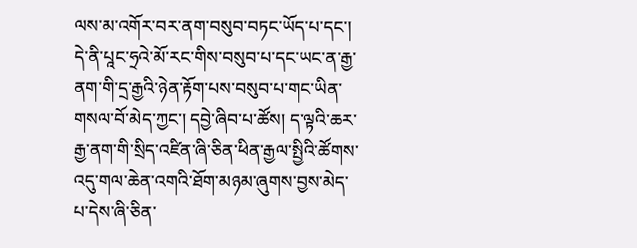ལས་མ་འགོར་བར་ནག་བསུབ་བཏང་ཡོད་པ་དང་། དེ་ནི་པཱང་ཧྲའེ་མོ་རང་གིས་བསུབ་པ་དང་ཡང་ན་རྒྱ་ནག་གི་དྲ་རྒྱའི་ཉེན་རྟོག་པས་བསུབ་པ་གང་ཡིན་གསལ་བོ་མེད་ཀྱང་། དབྱེ་ཞིབ་པ་ཚོས། ད་ལྟའི་ཆར་རྒྱ་ནག་གི་སྲིད་འཛིན་ཞི་ཅིན་ཕིན་རྒྱལ་སྤྱིའི་ཚོགས་འདུ་གལ་ཆེན་འགའི་ཐོག་མཉམ་ཞུགས་བྱས་མེད་པ་དེས་ཞི་ཅིན་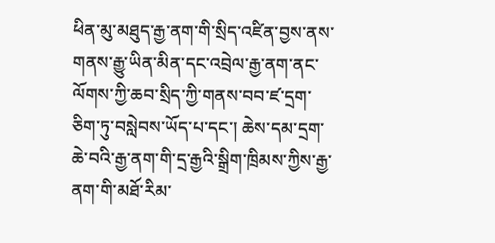ཕིན་མུ་མཐུད་རྒྱ་ནག་གི་སྲིད་འཛིན་བྱས་ནས་གནས་རྒྱུ་ཡིན་མིན་དང་འབྲེལ་རྒྱ་ནག་ནང་ལོགས་ཀྱི་ཆབ་སྲིད་ཀྱི་གནས་བབ་ཛ་དྲག་ཅིག་ཏུ་བསླེབས་ཡོད་པ་དང་། ཆེས་དམ་དྲག་ཆེ་བའི་རྒྱ་ནག་གི་དྲ་རྒྱའི་སྒྲིག་ཁྲིམས་ཀྱིས་རྒྱ་ནག་གི་མཐོ་རིམ་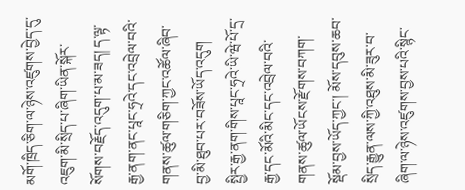མགོ་ཁྲིད་ཅིག་ལ་ཉེས་འཛུགས་བྱེད་དུ་འཇུག་མི་སྲིད་པ་ཞིག་ཡིན་སྐོར་སོགས་བརྗོད་འདུག་པ་མ་ཟད། ད་ལྟ་རྒྱ་ནག་ནང་པཱང་ཧྲའེ་དང་འབྲེལ་བའི་གནས་ཚུལ་གཅིག་ཀྱང་འཚོལ་ཞིབ་བྱ་མི་ཐུབ་པར་བཟོས་ཡོད་འདུག
སྤྱིར་རྒྱ་ནག་གིས་པཱང་ཧྲའེ་ཡི་ཝེ་པོ་དྲ་རྒྱ་དང་མོའི་མིང་དང་འབྲེལ་བའི་གནས་ཚུལ་ཡོངས་རྫོགས་བཀག་སྡོམ་བྱས་ཡོད་ཀྱང་། མོས་དབུས་ཆབ་སྲིད་རྒྱུན་ལས་ཀྱི་འཐུས་མི་ཟུར་བ་ཞིག་ལ་ཉེས་འཛུགས་བྱས་པའི་སྙིང་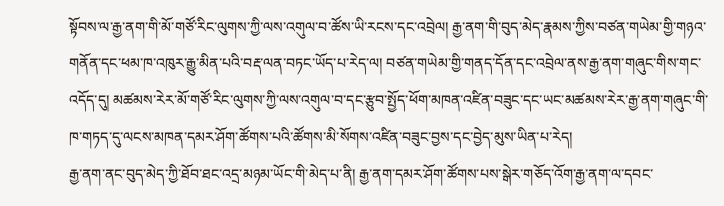སྟོབས་ལ་རྒྱ་ནག་གི་མོ་གཙོ་རིང་ལུགས་ཀྱི་ལས་འགུལ་བ་ཚོས་ཡི་རངས་དང་འབྲེལ། རྒྱ་ནག་གི་བུད་མེད་རྣམས་ཀྱིས་བཙན་གཡེམ་གྱི་གཉའ་གནོན་དང་ཕམ་ཁ་འཁུར་རྒྱུ་མིན་པའི་བརྡ་ལན་བཏང་ཡོད་པ་རེད་ལ། བཙན་གཡེམ་གྱི་གནད་དོན་དང་འབྲེལ་ནས་རྒྱ་ནག་གཞུང་གིས་གང་འདོད་དུ། མཚམས་རེར་མོ་གཙོ་རིང་ལུགས་ཀྱི་ལས་འགུལ་བ་དང་རྩུབ་སྤྱོད་ཕོག་མཁན་འཛིན་བཟུང་དང་ཡང་མཚམས་རེར་རྒྱ་ནག་གཞུང་གི་ཁ་གཏད་དུ་ལངས་མཁན་དམར་ཤོག་ཚོགས་པའི་ཚོགས་མི་སོགས་འཛིན་བཟུང་བྱས་དང་བྱེད་མུས་ཡིན་པ་རེད།
རྒྱ་ནག་ནང་བུད་མེད་ཀྱི་ཐོབ་ཐང་འདྲ་མཉམ་ཡོང་གི་མེད་པ་ནི། རྒྱ་ནག་དམར་ཤོག་ཚོགས་པས་སྒེར་གཅོད་འོག་རྒྱ་ནག་ལ་དབང་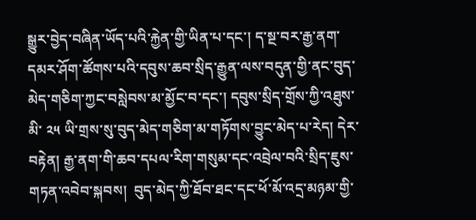སྒྱུར་བྱེད་བཞིན་ཡོད་པའི་རྐྱེན་གྱི་ཡིན་པ་དང་། ད་སྔ་བར་རྒྱ་ནག་དམར་ཤོག་ཚོགས་པའི་དབུས་ཆབ་སྲིད་རྒྱུན་ལས་བདུན་གྱི་ནང་བུད་མེད་གཅིག་ཀྱང་བསླེབས་མ་མྱོང་བ་དང་། དབུས་སྲིད་གྲོས་ཀྱི་འཐུས་མི་ ༢༥ ཡི་གྲས་སུ་བུད་མེད་གཅིག་མ་གཏོགས་བྱུང་མེད་པ་རེད། དེར་བརྟེན། རྒྱ་ནག་གི་ཆབ་དཔལ་རིག་གསུམ་དང་འབྲེལ་བའི་སྲིད་ཇུས་གཏན་འབེབ་སྐབས།  བུད་མེད་ཀྱི་ཐོབ་ཐང་དང་ཕོ་མོ་འདྲ་མཉམ་གྱི་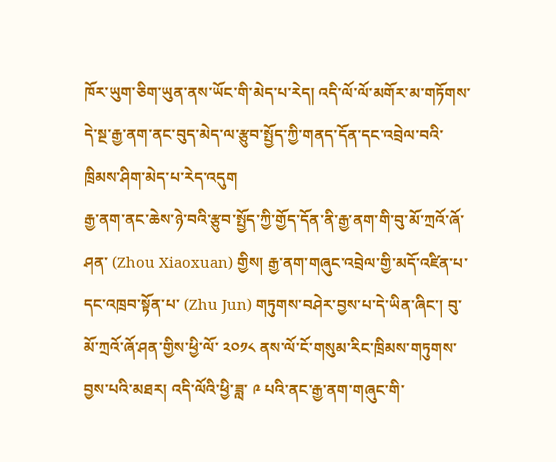ཁོར་ཡུག་ཅིག་ཡུན་ནས་ཡོང་གི་མེད་པ་རེད། འདི་ལོ་ལོ་མགོར་མ་གཏོགས་དེ་སྔ་རྒྱ་ནག་ནང་བུད་མེད་ལ་རྩུབ་སྤྱོད་ཀྱི་གནད་དོན་དང་འབྲེལ་བའི་ཁྲིམས་ཤིག་མེད་པ་རེད་འདུག
རྒྱ་ནག་ནང་ཆེས་ཉེ་བའི་རྩུབ་སྤྱོད་ཀྱི་གྱོད་དོན་ནི་རྒྱ་ནག་གི་བུ་མོ་ཀྲའོ་ཞོ་ཤན་ (Zhou Xiaoxuan) གྱིས། རྒྱ་ནག་གཞུང་འབྲེལ་གྱི་མདོ་འཛིན་པ་དང་འཁྲབ་སྟོན་པ་ (Zhu Jun) གཏུགས་བཤེར་བྱས་པ་དེ་ཡིན་ཞིང་། བུ་མོ་ཀྲའོ་ཞོ་ཤན་གྱིས་ཕྱི་ལོ་ ༢༠༡༨ ནས་ལོ་ངོ་གསུམ་རིང་ཁྲིམས་གཏུགས་བྱས་པའི་མཐར། འདི་ལོའི་ཕྱི་ཟླ་ ༩ པའི་ནང་རྒྱ་ནག་གཞུང་གི་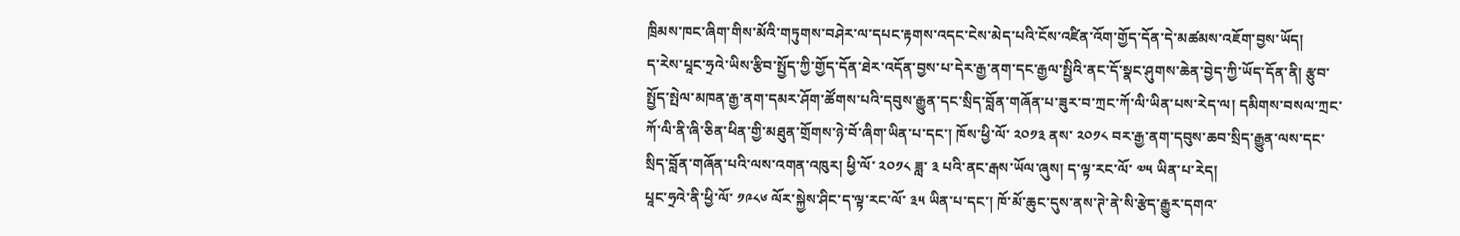ཁྲིམས་ཁང་ཞིག་གིས་མོའི་གཏུགས་བཤེར་ལ་དཔང་རྟགས་འདང་ངེས་མེད་པའི་ངོས་འཛིན་འོག་གྱོད་དོན་དེ་མཚམས་འཇོག་བྱས་ཡོད།
ད་རེས་པཱང་ཧྲའེ་ཡིས་རྩིབ་སྤྱོད་ཀྱི་གྱོད་དོན་ཐེར་འདོན་བྱས་པ་དེར་རྒྱ་ནག་དང་རྒྱལ་སྤྱིའི་ནང་དོ་སྣང་ཤུགས་ཆེན་བྱེད་ཀྱི་ཡོད་དོན་ནི། རྩུབ་སྤྱོད་སྤེལ་མཁན་རྒྱ་ནག་དམར་ཤོག་ཚོགས་པའི་དབུས་རྒྱུན་དང་སྲིད་བློན་གཞོན་པ་ཟུར་བ་ཀྲང་ཀོ་ལི་ཡིན་པས་རེད་ལ། དམིགས་བསལ་ཀྲང་ཀོ་ལི་ནི་ཞི་ཅིན་ཕིན་གྱི་མཐུན་གྲོགས་ཉེ་བོ་ཞིག་ཡིན་པ་དང་། ཁོས་ཕྱི་ལོ་ ༢༠༡༣ ནས་ ༢༠༡༨ བར་རྒྱ་ནག་དབུས་ཆབ་སྲིད་རྒྱུན་ལས་དང་སྲིད་བློན་གཞོན་པའི་ལས་འགན་འཁུར། ཕྱི་ལོ་ ༢༠༡༨ ཟླ་ ༣ པའི་ནང་རྒས་ཡོལ་ཞུས། ད་ལྟ་རང་ལོ་ ༧༥ ཡིན་པ་རེད།
པཱང་ཧྲའེ་ནི་ཕྱི་ལོ་ ༡༩༨༦ ལོར་སྐྱེས་ཤིང་ད་ལྟ་རང་ལོ་ ༣༥ ཡིན་པ་དང་། ཁོ་མོ་ཆུང་དུས་ནས་ཊེ་ནེ་སི་རྩེད་རྒྱུར་དགའ་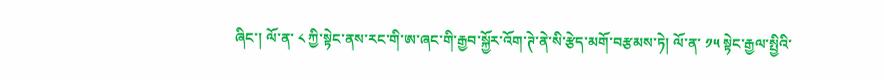ཞིང་། ལོ་ན་ ༨ ཀྱི་སྟེང་ནས་རང་གི་ཨ་ཞང་གི་རྒྱབ་སྐྱོར་འོག་ཊེ་ནེ་སི་རྩེད་མགོ་བརྩམས་ཏེ། ལོ་ན་ ༡༥ སྟེང་རྒྱལ་སྤྱིའི་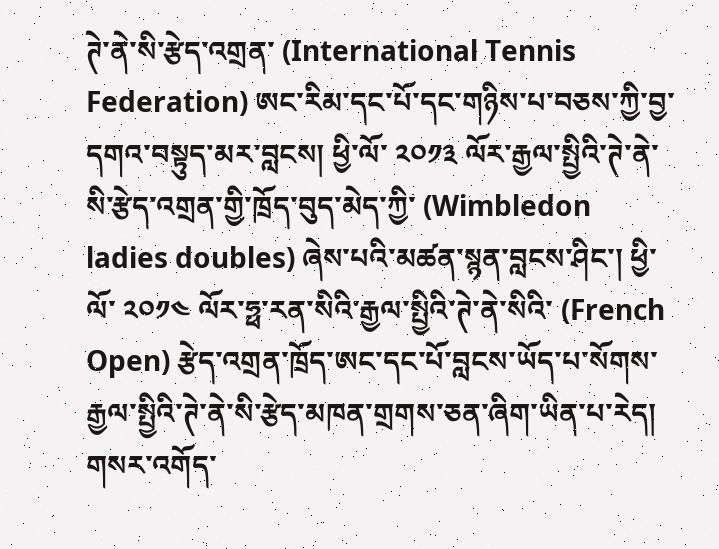ཊེ་ནེ་སི་རྩེད་འགྲན་ (International Tennis Federation) ཨང་རིམ་དང་པོ་དང་གཉིས་པ་བཅས་ཀྱི་བྱ་དགའ་བསྟུད་མར་བླངས། ཕྱི་ལོ་ ༢༠༡༣ ལོར་རྒྱལ་སྤྱིའི་ཊེ་ནེ་སི་རྩེད་འགྲན་གྱི་ཁྲོད་བུད་མེད་ཀྱི་ (Wimbledon ladies doubles) ཞེས་པའི་མཚན་སྙན་བླངས་ཤིང་། ཕྱི་ལོ་ ༢༠༡༤ ལོར་ཧྥ་རན་སིའི་རྒྱལ་སྤྱིའི་ཊེ་ནེ་སིའི་ (French Open) རྩེད་འགྲན་ཁྲོད་ཨང་དང་པོ་བླངས་ཡོད་པ་སོགས་རྒྱལ་སྤྱིའི་ཊེ་ནེ་སི་རྩེད་མཁན་གྲགས་ཅན་ཞིག་ཡིན་པ་རེད།
གསར་འགོད་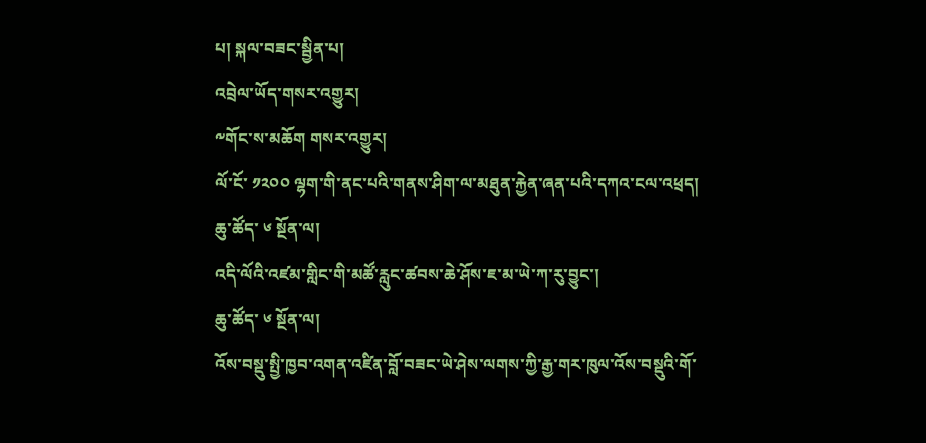པ། སྐལ་བཟང་སྦྱིན་པ།
འབྲེལ་ཡོད་གསར་འགྱུར།
༸གོང་ས་མཆོག གསར་འགྱུར།
ལོ་ངོ་ ༡༢༠༠ ལྷག་གི་ནང་པའི་གནས་ཤིག་ལ་མཐུན་རྐྱེན་ཞན་པའི་དཀའ་ངལ་འཕྲད།
ཆུ་ཚོད་ ༦ སྔོན་ལ།
འདི་ལོའི་འཛམ་གླིང་གི་མཚོ་རླུང་ཚབས་ཆེ་ཤོས་ཇ་མ་ཡེ་ཀ་རུ་བྱུང་།
ཆུ་ཚོད་ ༦ སྔོན་ལ།
འོས་བསྡུ་སྤྱི་ཁྱབ་འགན་འཛིན་བློ་བཟང་ཡེ་ཤེས་ལགས་ཀྱི་རྒྱ་གར་ཁུལ་འོས་བསྡུའི་གོ་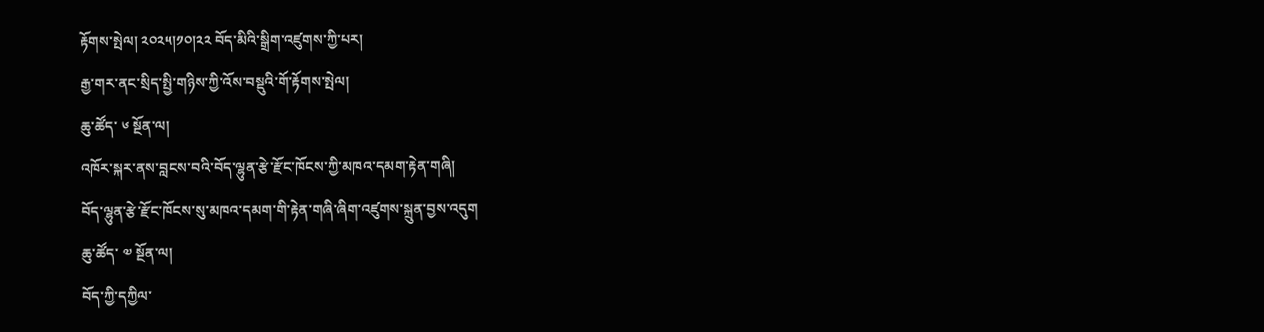རྟོགས་སྤེལ། ༢༠༢༥།༡༠།༢༢ བོད་མིའི་སྒྲིག་འཛུགས་ཀྱི་པར།
རྒྱ་གར་ནང་སྲིད་སྤྱི་གཉིས་ཀྱི་འོས་བསྡུའི་གོ་རྟོགས་སྤེལ།
ཆུ་ཚོད་ ༦ སྔོན་ལ།
འཁོར་སྐར་ནས་བླངས་བའི་བོད་ལྷུན་རྩེ་རྫོང་ཁོངས་ཀྱི་མཁའ་དམག་རྟེན་གཞི།
བོད་ལྷུན་རྩེ་རྫོང་ཁོངས་སུ་མཁའ་དམག་གི་རྟེན་གཞི་ཞིག་འཛུགས་སྐྲུན་བྱས་འདུག
ཆུ་ཚོད་ ༧ སྔོན་ལ།
བོད་ཀྱི་དཀྱིལ་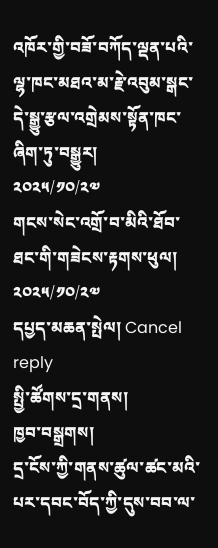འཁོར་གྱི་བཟོ་བཀོད་ལྡན་པའི་ལྷ་ཁང་མཐའ་མ་རྗེ་འབུམ་སྒང་དེ་སྒྱུ་རྩལ་འགྲེམས་སྟོན་ཁང་ཞིག་ཏུ་བསྒྱུར།
༢༠༢༥/༡༠/༢༧
གངས་སེང་འགྲོ་བ་མིའི་ཐོབ་ཐང་གི་གཟེངས་རྟགས་ཕུལ།
༢༠༢༥/༡༠/༢༧
དཔྱད་མཆན་སྤེལ། Cancel reply
སྤྱི་ཚོགས་དྲ་གནས།
ཁྱབ་བསྒྲགས།
དྲ་ངོས་ཀྱི་གནས་ཚུལ་ཚང་མའི་པར་དབང་བོད་ཀྱི་དུས་བབ་ལ་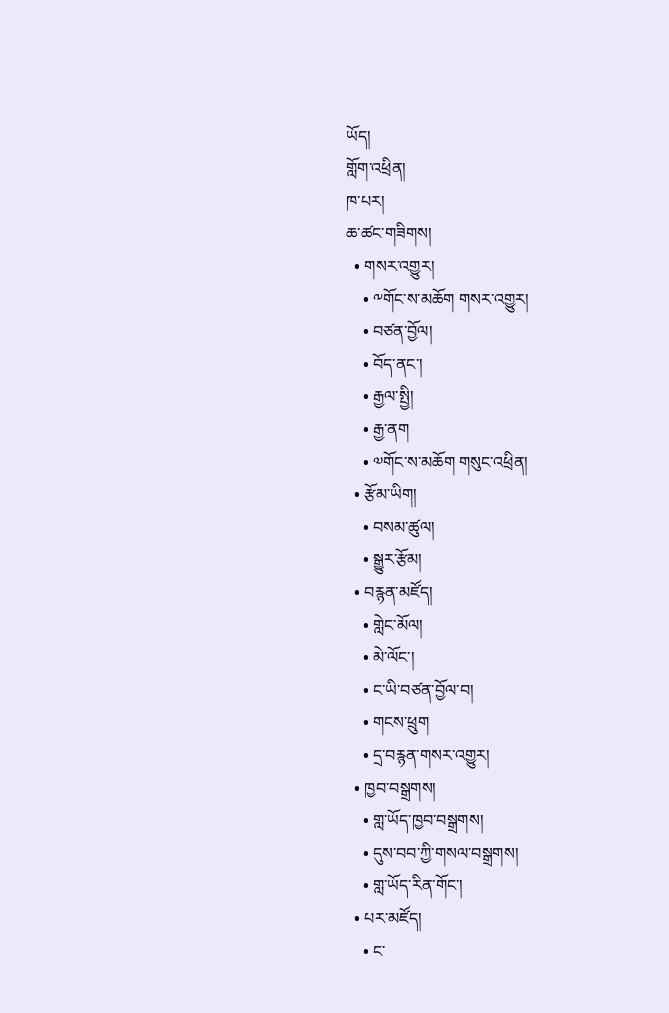ཡོད།
གློག་འཕྲིན།
ཁ་པར།
ཆ་ཚང་གཟིགས།
  • གསར་འགྱུར།
    • ༸གོང་ས་མཆོག གསར་འགྱུར།
    • བཙན་བྱོལ།
    • བོད་ནང་།
    • རྒྱལ་སྤྱི།
    • རྒྱ་ནག
    • ༧གོང་ས་མཆོག གསུང་འཕྲིན།
  • རྩོམ་ཡིག།
    • བསམ་ཚུལ།
    • སྒྱུར་རྩོམ།
  • བརྙན་མཛོད།
    • གླེང་མོལ།
    • མེ་ལོང་།
    • ང་ཡི་བཙན་བྱོལ་བ།
    • གངས་ཕྲུག
    • དྲ་བརྙན་གསར་འགྱུར།
  • ཁྱབ་བསྒྲགས།
    • གླ་ཡོད་ཁྱབ་བསྒྲགས།
    • དུས་བབ་ཀྱི་གསལ་བསྒྲགས།
    • གླ་ཡོད་རིན་གོང་།
  • པར་མཛོད།
    • ང་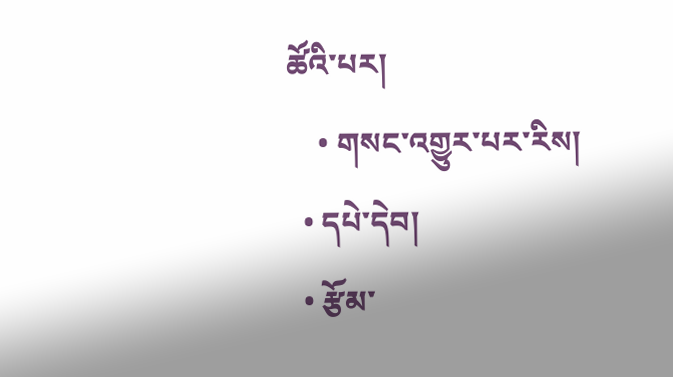ཚོའི་པར།
    • གསང་འགྱུར་པར་རིས།
  • དཔེ་དེབ།
  • རྩོམ་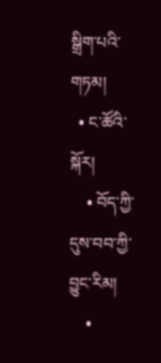སྒྲིག་པའི་གཏམ།
  • ང་ཚོའི་སྐོར།
    • བོད་ཀྱི་དུས་བབ་ཀྱི་བྱུང་རིམ།
    •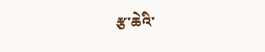རྩ་ཆེའི་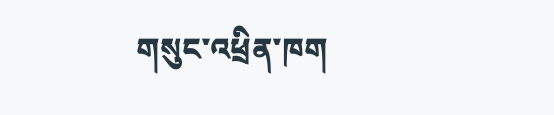གསུང་འཕྲིན་ཁག